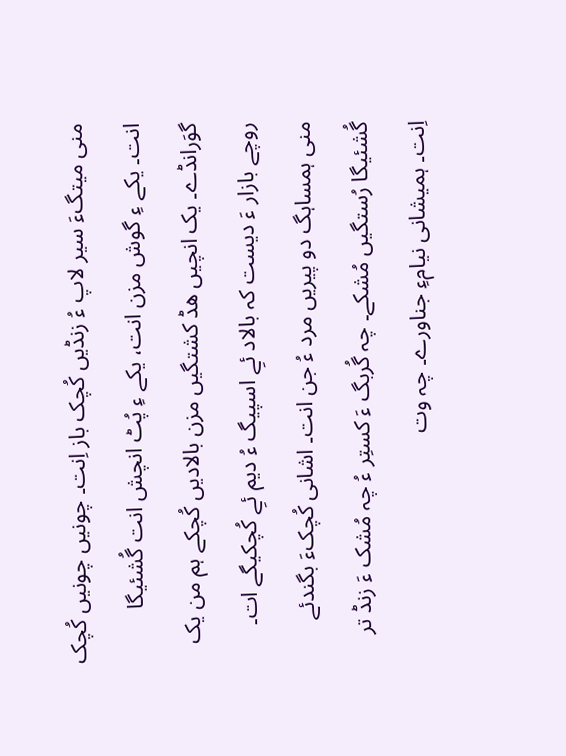منی میتگءَ سیر لاپ ءُ زنڈیں کُچک باز اِنت۔ چونیں چونیں کُچک انت۔ یکے ءِ گوش مزن انت، یکے ءِ پُٹ انچش انت گُشئیگا گوَرانڈے۔ یک انچیں ھڈ کشتگیں مزن بالادیں کُچکے ہم من یک روچے بازار ءَ دیست کہ بالاد ئےِ اسپیگ ءُ دیم ئےِ کُچکیگے ات۔
منی ہمساہگ دو پیریں مرد ءُ جن انت۔ اشانی کُچکءَ بگندئے گُشئیگا رُستگیں مُشکے۔ چہ گُربگ ءَ کستِر ءُ چہ مُشک ءَ زنڈ تر اِنت۔ ہمیشانی نیامءِ جناورے۔ چہ وت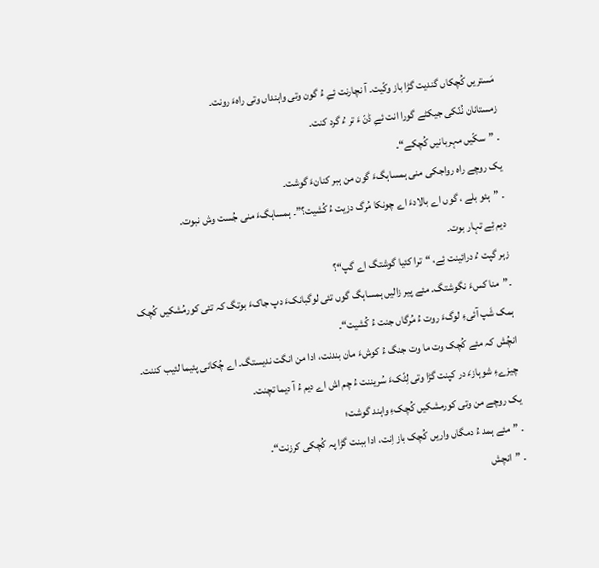مَستریں کُچکاں گندیت گڑا باز وکّیت۔ آ نچارنت ئےِ ءُ گون وتی واہنداں وتی راہءَ رونت۔
زمستانان نُنّکی جیکٹے گورا انت ئےِ ڈنّ ءَ تر ءُ گرد کنت۔
۔ ”سکّیں مہربانیں کُچکے“۔
یک روچے راہ رواجکی منی ہمساہگءَ گون من ہبر کنانءَ گوشت۔
۔ ”ہئو بلے ، گوں اے بالادءَ اے چونکا مُرگ دزیت ءُ کُشیت؟”۔ ہمساہگءَ منی جُست وش نبوت۔
دیم ئِے تہار بوت۔
زہر گپت ءُ درائینت ئِے، “ترا کئیا گوشتگ اے گپ“؟
۔”منا کسءَ نگوشتگ۔ مئے پیر زالیں ہمساہگ گوں تئی لوگبانکءَ دپ جاکءَ بوتگ کہ تئی کورمُشکیں کُچک ہمک شَپ آئیءِ لوگءَ روت ءُ مُرگاں جنت ءُ کُشیت“۔
انچُش کہ مئے کُچک وت ما وت جنگ ءُ کوشءَ مان بندنت، ادا من انگت ندیستگ۔ اے چُکانی پئیما لئیب کننت۔ چیزےءِ شوہازءَ در کپنت گڑا وتی لِٹّکءَ سُریننت ءُ چم اش اے دیم ءُ آ دیما تچنت۔
یک روچے من وتی کورمشکیں کُچکءِ واہند گوشت؛
۔ ”مئے ہمد ءُ دمگاں واریں کُچک باز اِنت، ادا ببنت گڑا پہ کُچکی کرزنت“۔
۔ ”انچش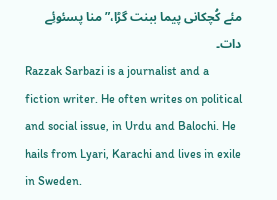مئے کُچکانی پیما ببنت گڑا،” منا پسئوئِے دات۔
Razzak Sarbazi is a journalist and a fiction writer. He often writes on political and social issue, in Urdu and Balochi. He hails from Lyari, Karachi and lives in exile in Sweden.